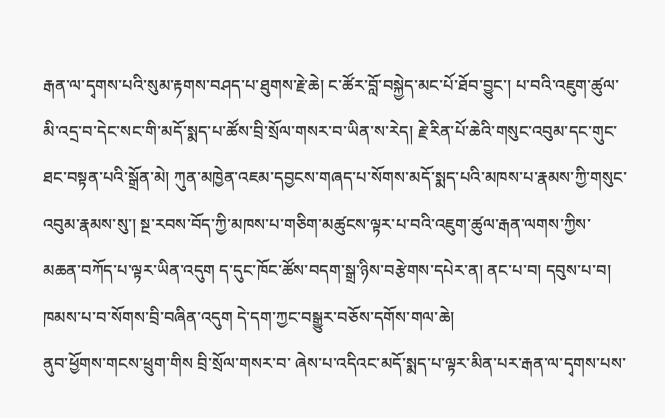རྒན་ལ་དྭགས་པའི་སུམ་རྟགས་བཤད་པ་ཐུགས་རྗེ་ཆེ། ང་ཚོར་བློ་བསྐྱེད་མང་པོ་ཐོབ་བྱུང་། པ་བའི་འཇུག་ཚུལ་མི་འདྲ་བ་དེང་སང་གི་མདོ་སྨད་པ་ཚོས་བྲི་སྲོལ་གསར་བ་ཡིན་ས་རེད། རྗེ་རིན་པོ་ཆེའི་གསུང་འབུམ་དང་གུང་ཐང་བསྟན་པའི་སྒྲོན་མེ། ཀུན་མཁྱེན་འཇམ་དབྱངས་གཞད་པ་སོགས་མདོ་སྨད་པའི་མཁས་པ་རྣམས་ཀྱི་གསུང་འབུམ་རྣམས་སུ་། སྔ་རབས་བོད་ཀྱི་མཁས་པ་གཅིག་མཚུངས་ལྟར་པ་བའི་འཇུག་ཚུལ་རྒན་ལགས་ཀྱིས་མཆན་བཀོད་པ་ལྟར་ཡིན་འདུག ད་དུང་ཁོང་ཚོས་བདག་སྒྲ་ཉིས་བརྩེགས་དཔེར་ན། ནང་པ་བ། དབུས་པ་བ། ཁམས་པ་བ་སོགས་བྲི་བཞིན་འདུག དེ་དག་ཀྱང་བསྒྱུར་བཅོས་དགོས་གལ་ཆེ།
ནུབ་ཕྱོགས་གངས་ཕྲུག་གིས བྲི་སྲོལ་གསར་བ་ ཞེས་པ་འདིའང་མདོ་སྨད་པ་ལྟར་མིན་པར་རྒན་ལ་དྭགས་པས་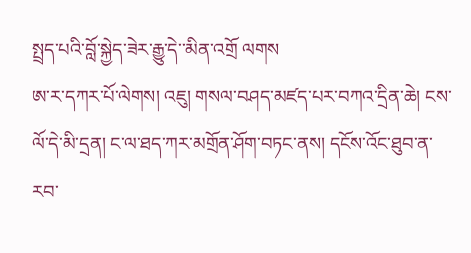སྤྲད་པའི་བློ་སྐྱེད་ཟེར་རྒྱུ་དེ་་མིན་འགྲོ ལགས
ཨ་ར་དཀར་པོ་ལེགས། འཇུ། གསལ་བཤད་མཛད་པར་བཀའ་དྲིན་ཆེ། ངས་ལོ་དེ་མི་དྲན། ང་ལ་ཐད་ཀར་མགྲོན་ཤོག་བཏང་ནས། དངོས་འོང་ཐུབ་ན་རབ་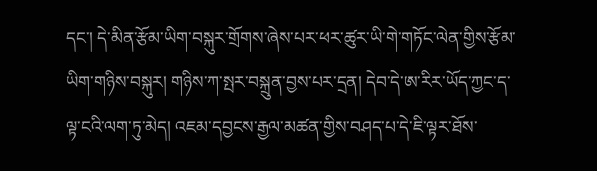དང་། དེ་མིན་རྩོམ་ཡིག་བསྐུར་གྲོགས་ཞེས་པར་ཕར་ཚུར་ཡི་གེ་གཏོང་ལེན་གྱིས་རྩོམ་ཡིག་གཉིས་བསྐུར། གཉིས་ཀ་སྤར་བསྐྲུན་བྱས་པར་དྲན། དེབ་དེ་ཨ་རིར་ཡོད་ཀྱང་ད་ལྟ་ངའི་ལག་ཏུ་མེད། འཇམ་དབྱངས་རྒྱལ་མཚན་གྱིས་བཤད་པ་དེ་ཇི་ལྟར་ཐོས་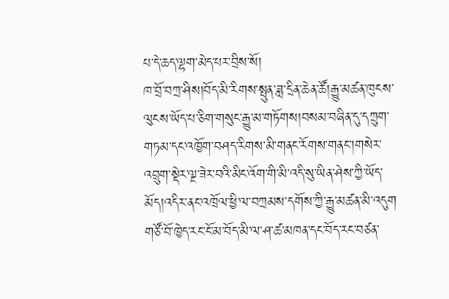པ་དེ་ཆད་ལྷག་མེད་པར་བྲིས་སོ།
ཁ་བྲོ་བཀྲ་ཤིས།བོད་མི་རིགས་སྤུན་ཟླ་དྲིན་ཆེན་ཚོ།རྒྱུ་མཚན་ཁུངས་ལུངས་ཡོད་པ་ཅིག་གསུང་རྒྱུ་མ་གཏོགས།བསམ་བཞིན་དུ་དཀྲུག་གཏམ་དང་འཁྱོག་བཤད་རིགས་མི་གནང་རོགས་གནང་།གསེར་འབྲུག་སྡེར་ལྔ་ཟེར་བའི་མིང་འོག་གི་མི་འདི་སུ་ཡིན་ཤེས་ཀྱི་ཡོད་མོད།འདིར་ནང་འཁྲོལ་ཕྱི་ལ་བཀྲམས་དགོས་ཀྱི་རྒྱུ་མཚན་མི་འདུག གཙོ་བོ་ཁྱེད་རང་ངོ་མ་བོད་མི་ལ་ཤ་ཚ་མཁན་དང་བོད་རང་བཙན་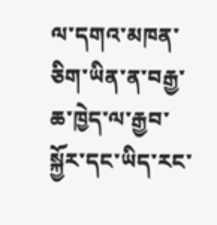ལ་དགའ་མཁན་ཅིག་ཡིན་ན་བརྒྱ་ཆ་ཁྱེད་ལ་རྒྱབ་སྐྱོར་དང་ཡིད་རང་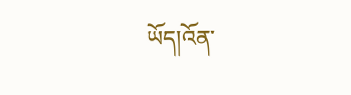ཡོད།འོན་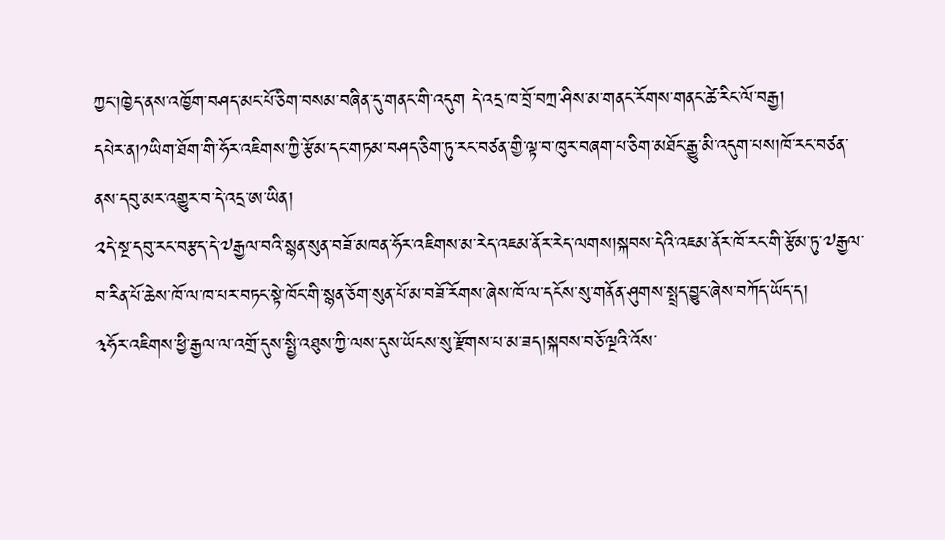ཀྱང་།ཁྱེད་ནས་འཁྱོག་བཤད་མང་པོ་ཅིག་བསམ་བཞིན་དུ་གནང་གི་འདུག དེ་འདྲ་ཁ་བྲོ་བཀྲ་ཤིས་མ་གནང་རོགས་གནང་ཚེ་རིང་ལོ་བརྒྱ།
དཔེར་ན།༡ཡིག་ཐོག་གི་ཧོར་འཇིགས་ཀྱི་རྩོམ་དང་གཏམ་བཤད་ཅིག་ཏུ་རང་བཙན་གྱི་ལྟ་བ་ཁུར་བཞག་པ་ཅིག་མཐོང་རྒྱུ་མི་འདུག་པས།ཁོ་རང་བཙན་ནས་དབུ་མར་འགྱུར་བ་དེ་འདྲ་ཨ་ཡིན།
༢དེ་སྔ་དབུ་རང་བརྩད་དེ་༧རྒྱལ་བའི་སྙན་སུན་བཟོ་མཁན་ཧོར་འཇིགས་མ་རེད་འཇམ་ནོར་རེད་ལགས།སྐབས་དེའི་འཇམ་ནོར་ཁོ་རང་གི་རྩོམ་ཏུ་༧རྒྱལ་བ་རིན་པོ་ཆེས་ཁོ་ལ་ཁ་པར་བཏང་སྟེ་ཁོང་གི་སྙན་ཅོག་སུན་པོ་མ་བཟོ་རོགས་ཞེས་ཁོ་ལ་དངོས་སུ་གནོན་ཤུགས་སྤྲད་བྱུང་ཞེས་བཀོད་ཡོད་ད།
༣ཧོར་འཇིགས་ཕྱི་རྒྱལ་ལ་འགྲོ་དུས་སྤྱི་འཐུས་ཀྱི་ལས་དུས་ཡོངས་སུ་རྫོགས་པ་མ་ཟད།སྐབས་བཅོ་ལྔའི་འོས་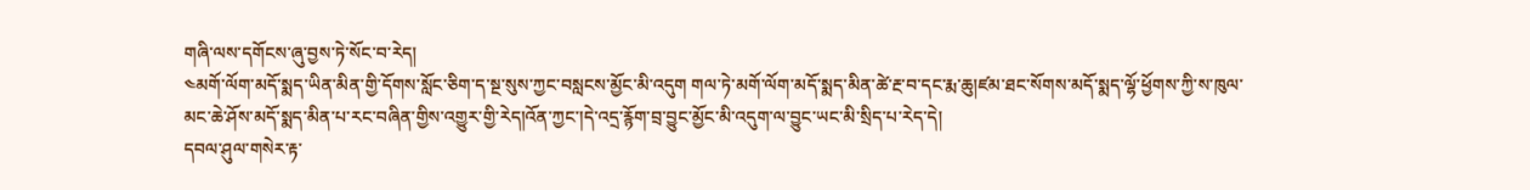གཞི་ལས་དགོངས་ཞུ་བྱས་ཏེ་སོང་བ་རེད།
༤མགོ་ལོག་མདོ་སྨད་ཡིན་མིན་གྱི་དོགས་སློང་ཅིག་ད་སྔ་སུས་ཀྱང་བསླངས་མྱོང་མི་འདུག གལ་ཏེ་མགོ་ལོག་མདོ་སྨད་མིན་ཚེ་རྔ་བ་དང་རྨ་ཆུ།ཛམ་ཐང་སོགས་མདོ་སྨད་ལྷོ་ཕྱོགས་ཀྱི་ས་ཁུལ་མང་ཆེ་ཤོས་མདོ་སྨད་མིན་པ་རང་བཞིན་གྱིས་འགྱུར་གྱི་རེད།འོན་ཀྱང་།དེ་འདྲ་རྙོག་བྲ་བྱུང་མྱོང་མི་འདུག་ལ་བྱུང་ཡང་མི་སྲིད་པ་རེད་དེ།
དབལ་ཤུལ་གསེར་རྟ་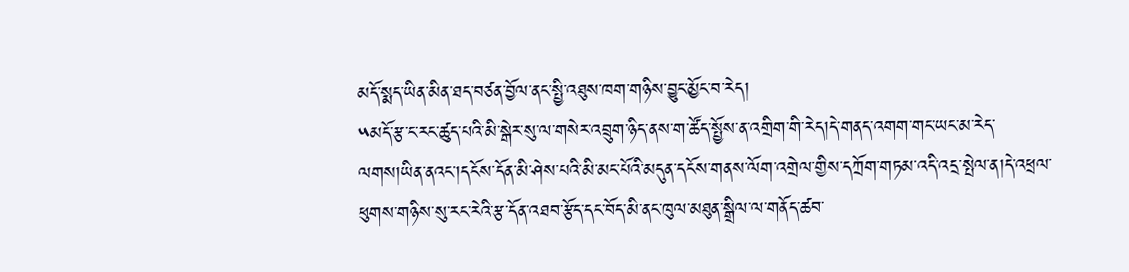མདོ་སྨད་ཡིན་མིན་ཐད་བཙན་བྱོལ་ནང་སྤྱི་འཐུས་ཁག་གཉིས་བྱུང་མྱོང་བ་རེད།
༥མདོ་རྩ་ང་རང་ཚུད་པའི་མི་སྒེར་སུ་ལ་གསེར་འབྲུག་ཉིད་ནས་ག་ཚོད་སྤྱོས་ན་འགྲིག་གི་རེད།དེ་གནད་འགག་གང་ཡང་མ་རེད་ལགས།ཡིན་ནའང་།དངོས་དོན་མི་ཤེས་པའི་མི་མང་པོའི་མདུན་དངོས་གནས་ལོག་འགྲེལ་གྱིས་དཀྲོག་གཏམ་འདི་འདྲ་སྤེལ་ན།དེ་འཕྲལ་ཕུགས་གཉིས་སུ་རང་རེའི་རྩ་དོན་འཐབ་རྩོད་དང་བོད་མི་ནང་ཁུལ་མཐུན་སྒྲིལ་ལ་གནོད་ཚབ་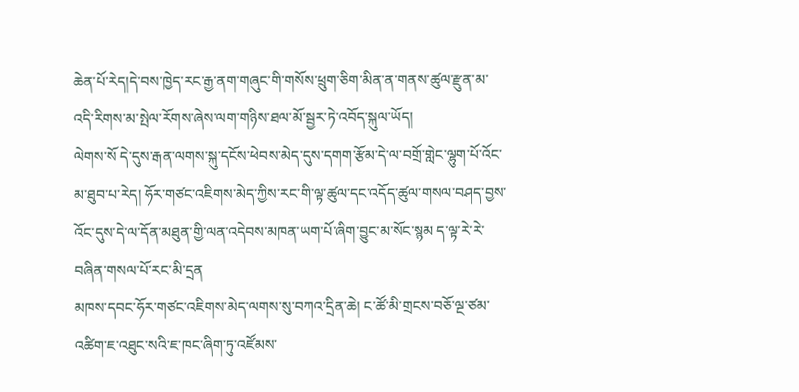ཆེན་པོ་རེད།དེ་བས་ཁྱེད་རང་རྒྱ་ནག་གཞུང་གི་གསོས་ཕྲུག་ཅིག་མིན་ན་གནས་ཚུལ་རྫུན་མ་འདི་རིགས་མ་སྤེལ་རོགས་ཞེས་ལག་གཉིས་ཐལ་མོ་སྦྱར་ཏེ་འབོད་སྐུལ་ཡོད།
ལེགས་སོ དེ་དུས་རྒན་ལགས་སྐུ་དངོས་ཕེབས་མེད་དུས་དགག་རྩོམ་དེ་ལ་བགྲོ་གླེང་ལྷུག་པོ་འོང་མ་ཐུབ་པ་རེད། ཧོར་གཙང་འཇིགས་མེད་ཀྱིས་རང་གི་ལྟ་ཚུལ་དང་འདོད་ཚུལ་གསལ་བཤད་བྱས་འོང་དུས་དེ་ལ་དོན་མཐུན་གྱི་ལན་འདེབས་མཁན་ཡག་པོ་ཞིག་བྱུང་མ་སོང་སྙམ ད་ལྟ་རེ་རེ་བཞིན་གསལ་པོ་རང་མི་དྲན
མཁས་དབང་ཧོར་གཙང་འཇིགས་མེད་ལགས་སུ་བཀའ་དྲིན་ཆེ། ང་ཚོ་མི་གྲངས་བཅོ་ལྔ་ཙམ་འཚིག་ཇ་འཐུང་སའི་ཇ་ཁང་ཞིག་ཏུ་འཛོམས་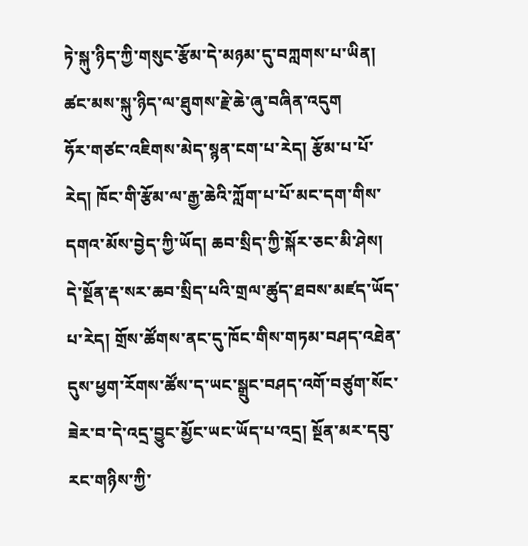ཏེ་སྐུ་ཉིད་ཀྱི་གསུང་རྩོམ་དེ་མཉམ་དུ་བཀླགས་པ་ཡིན། ཚང་མས་སྐུ་ཉིད་ལ་ཐུགས་རྗེ་ཆེ་ཞུ་བཞིན་འདུག
ཧོར་གཙང་འཇིགས་མེད་སྙན་ངག་པ་རེད། རྩོམ་པ་པོ་རེད། ཁོང་གི་རྩོམ་ལ་རྒྱ་ཆེའི་ཀློག་པ་པོ་མང་དག་གིས་དགའ་མོས་བྱེད་ཀྱི་ཡོད། ཆབ་སྲིད་ཀྱི་སྐོར་ཅང་མི་ཤེས། དེ་སྔོན་རྡ་སར་ཆབ་སྲིད་པའི་གྲལ་ཚུད་ཐབས་མཛད་ཡོད་པ་རེད། གྲོས་ཚོགས་ནང་དུ་ཁོང་གིས་གཏམ་བཤད་འཐེན་དུས་ཕྱག་རོགས་ཚོས་ད་ཡང་སྒྲུང་བཤད་འགོ་བཙུག་སོང་ཟེར་བ་དེ་འདྲ་བྱུང་མྱོང་ཡང་ཡོད་པ་འདྲ། སྔོན་མར་དབུ་རང་གཉིས་ཀྱི་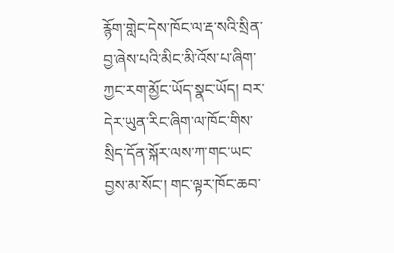རྙོག་གླེང་དེས་ཁོང་ལ་རྡ་སའི་སྲིན་བྱ་ཞེས་པའི་མིང་མི་འོས་པ་ཞིག་ཀྱང་རག་མྱོང་ཡོད་སྣང་ཡོད། བར་དེར་ཡུན་རིང་ཞིག་ལ་ཁོང་གིས་སྲིད་དོན་སྐོར་ལས་ཀ་གང་ཡང་བྱས་མ་སོང་། གང་ལྟར་ཁོང་ཆབ་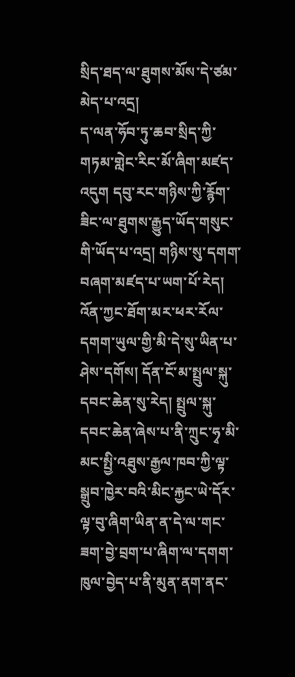སྲིད་ཐད་ལ་ཐུགས་མོས་དེ་ཙམ་མེད་པ་འདྲ།
ད་ལན་ཧོབ་ཏུ་ཆབ་སྲིད་ཀྱི་གཏམ་གླེང་རིང་མོ་ཞིག་མཛད་འདུག དབུ་རང་གཉིས་ཀྱི་རྙོག་ཟིང་ལ་ཐུགས་རྒྱུད་ཡོད་གསུང་གི་ཡོད་པ་འདྲ། གཉིས་སུ་དགག་བཞག་མཛད་པ་ཡག་པོ་རེད། འོན་ཀྱང་ཐོག་མར་ཕར་རོལ་དགག་ཡུལ་གྱི་མི་དེ་སུ་ཡིན་པ་ཤེས་དགོས། དོན་ངོ་མ་སྤྲུལ་སྐུ་དབང་ཆེན་སུ་རེད། སྤྲུལ་སྐུ་དབང་ཆེན་ཞེས་པ་ནི་ཀྲུང་ཧྭ་མི་མང་སྤྱི་འཐུས་རྒྱལ་ཁབ་ཀྱི་ལྟ་སྒྲུབ་ཁྱེར་བའི་མིང་རྐྱང་ཡེ་དོར་ལྟ་བུ་ཞིག་ཡིན་ན་དེ་ལ་གང་ཟག་བྱེ་བྲག་པ་ཞིག་ལ་དགག་ཁུལ་བྱེད་པ་ནི་མུན་ནག་ནང་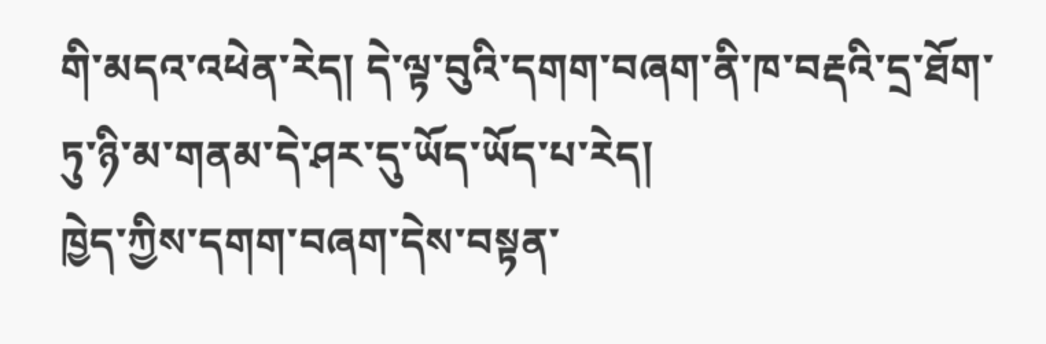གི་མདའ་འཕེན་རེད། དེ་ལྟ་བུའི་དགག་བཞག་ནི་ཁ་བརྡའི་དྲ་ཐོག་ཏུ་ཉི་མ་གནམ་དེ་ཤར་དུ་ཡོད་ཡོད་པ་རེད།
ཁྱེད་ཀྱིས་དགག་བཞག་དེས་བསྟན་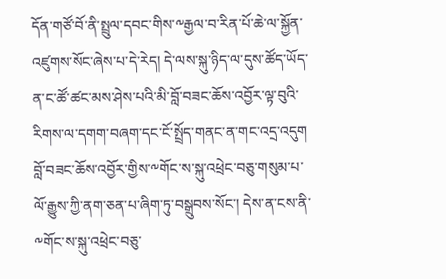དོན་གཙོ་བོ་ནི་སྤྲུལ་དབང་གིས་༸རྒྱལ་བ་རིན་པོ་ཆེ་ལ་སྐྱོན་འཛུགས་སོང་ཞེས་པ་དེ་རེད། དེ་ལས་སྐུ་ཉིད་ལ་དུས་ཚོད་ཡོད་ན་ང་ཚོ་ཚང་མས་ཤེས་པའི་མི་བློ་བཟང་ཆོས་འབྱོར་ལྟ་བུའི་རིགས་ལ་དགག་བཞག་དང་ངོ་སྤྲོད་གནང་ན་གང་འདྲ་འདུག བློ་བཟང་ཆོས་འབྱོར་གྱིས་༸གོང་ས་སྐུ་འཕྲེང་བཅུ་གསུམ་པ་ལོ་རྒྱུས་ཀྱི་ནག་ཅན་པ་ཞིག་ཏུ་བསྒྲུབས་སོང་། དེས་ན་ངས་ནི་༸གོང་ས་སྐུ་འཕྲེང་བཅུ་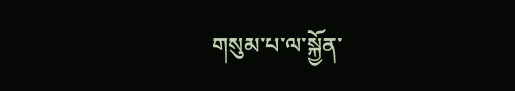གསུམ་པ་ལ་སྐྱོན་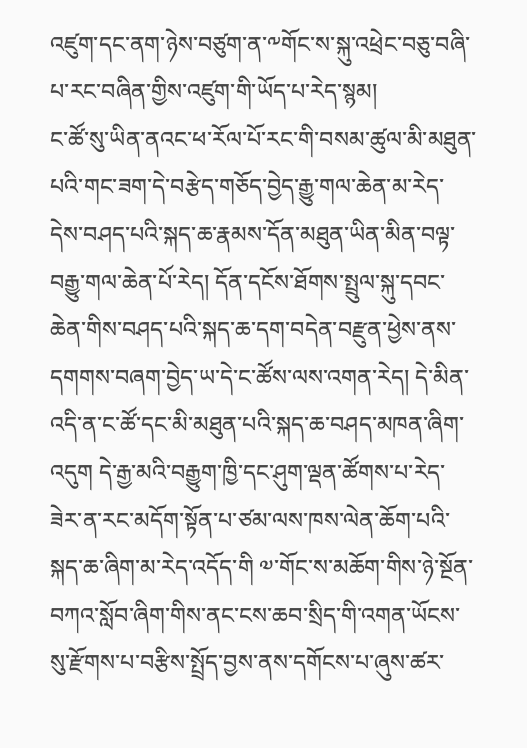འཛུག་དང་ནག་ཉེས་བཙུག་ན་༸གོང་ས་སྐུ་འཕྲེང་བཅུ་བཞི་པ་རང་བཞིན་གྱིས་འཛུག་གི་ཡོད་པ་རེད་སྙམ།
ང་ཚོ་སུ་ཡིན་ནའང་ཕ་རོལ་པོ་རང་གི་བསམ་ཚུལ་མི་མཐུན་པའི་གང་ཟག་དེ་བརྩེད་གཅོད་བྱེད་རྒྱུ་གལ་ཆེན་མ་རེད་ དེས་བཤད་པའི་སྐད་ཆ་རྣམས་དོན་མཐུན་ཡིན་མིན་བལྟ་བརྒྱུ་གལ་ཆེན་པོ་རེད། དོན་དངོས་ཐོགས་སྤྲུལ་སྐུ་དབང་ཆེན་གིས་བཤད་པའི་སྐད་ཆ་དག་བདེན་བརྫུན་ཕྱེས་ནས་དགགས་བཞག་བྱེད་ཡ་དེ་ང་ཚོས་ལས་འགན་རེད། དེ་མིན་འདི་ན་ང་ཚོ་དང་མི་མཐུན་པའི་སྐད་ཆ་བཤད་མཁན་ཞིག་འདུག དེ་རྒྱ་མའི་བརྒྱུག་ཁྱི་དང་ཤུག་ལྡན་ཚོགས་པ་རེད་ཟེར་ན་རང་མདོག་སྟོན་པ་ཙམ་ལས་ཁས་ལེན་ཆོག་པའི་སྐད་ཆ་ཞིག་མ་རེད་འདོད་གི ༧་གོང་ས་མཆོག་གིས་ཉེ་སྔོན་བཀའ་སློབ་ཞིག་གིས་ནང་ངས་ཆབ་སྲིད་གི་འགན་ཡོངས་སུ་རྫོགས་པ་བརྩིས་སྤྲོད་བྱས་ནས་དགོངས་པ་ཞུས་ཚར་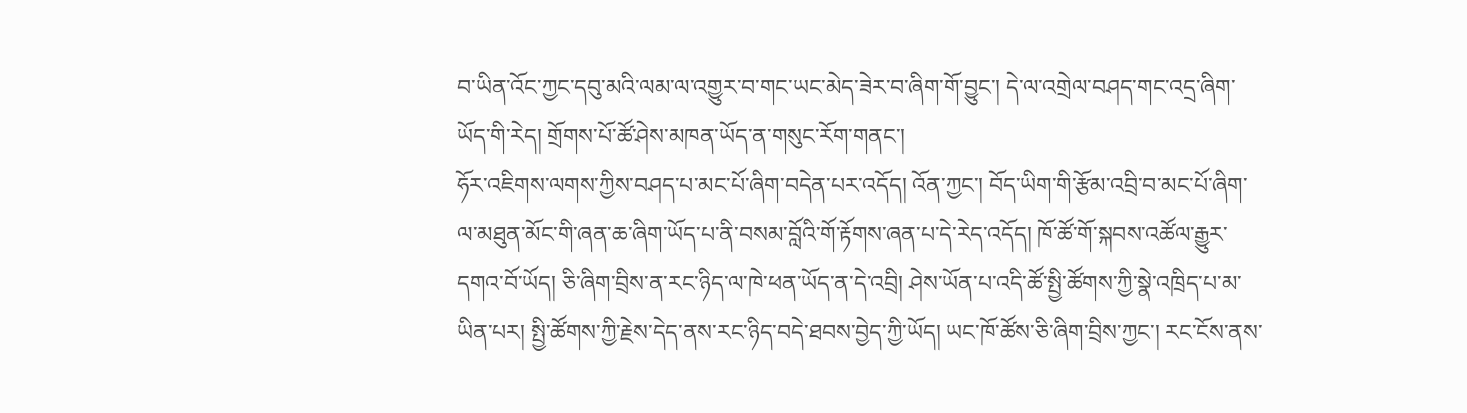བ་ཡིན་འོང་ཀྱང་དབུ་མའི་ལམ་ལ་འགྱུར་བ་གང་ཡང་མེད་ཟེར་བ་ཞིག་གོ་བྱུང་། དེ་ལ་འགྲེལ་བཤད་གང་འདྲ་ཞིག་ཡོད་གི་རེད། གྲོགས་པོ་ཚོ་ཤེས་མཁན་ཡོད་ན་གསུང་རོག་གནང་།
ཧོར་འཇིགས་ལགས་ཀྱིས་བཤད་པ་མང་པོ་ཞིག་བདེན་པར་འདོད། འོན་ཀྱང་། བོད་ཡིག་གི་རྩོམ་འབྲི་བ་མང་པོ་ཞིག་ལ་མཐུན་མོང་གི་ཞན་ཆ་ཞིག་ཡོད་པ་ནི་བསམ་བློའི་གོ་རྟོགས་ཞན་པ་དེ་རེད་འདོད། ཁོ་ཚོ་གོ་སྐབས་འཚོལ་རྒྱུར་དགའ་བོ་ཡོད། ཅི་ཞིག་བྲིས་ན་རང་ཉིད་ལ་ཁེ་ཕན་ཡོད་ན་དེ་འབྲི། ཤེས་ཡོན་པ་འདི་ཚོ་སྤྱི་ཚོགས་ཀྱི་སྣེ་འཁྲིད་པ་མ་ཡིན་པར། སྤྱི་ཚོགས་ཀྱི་རྗེས་དེད་ནས་རང་ཉིད་བདེ་ཐབས་བྱེད་ཀྱི་ཡོད། ཡང་ཁོ་ཚོས་ཅི་ཞིག་བྲིས་ཀྱང་། རང་ངོས་ནས་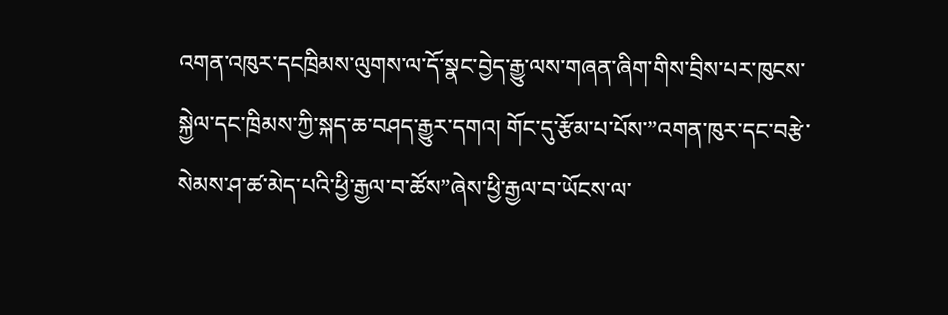འགན་འཁུར་དངཁྲིམས་ལུགས་ལ་དོ་སྣང་བྱེད་རྒྱུ་ལས་གཞན་ཞིག་གིས་བྲིས་པར་ཁུངས་སྐྱེལ་དང་ཁྲིམས་ཀྱི་སྐད་ཆ་བཤད་རྒྱུར་དགའ། གོང་དུ་རྩོམ་པ་པོས་”འགན་ཁུར་དང་བརྩེ་སེམས་ཤ་ཚ་མེད་པའི་ཕྱི་རྒྱལ་བ་ཚོས”ཞེས་ཕྱི་རྒྱལ་བ་ཡོངས་ལ་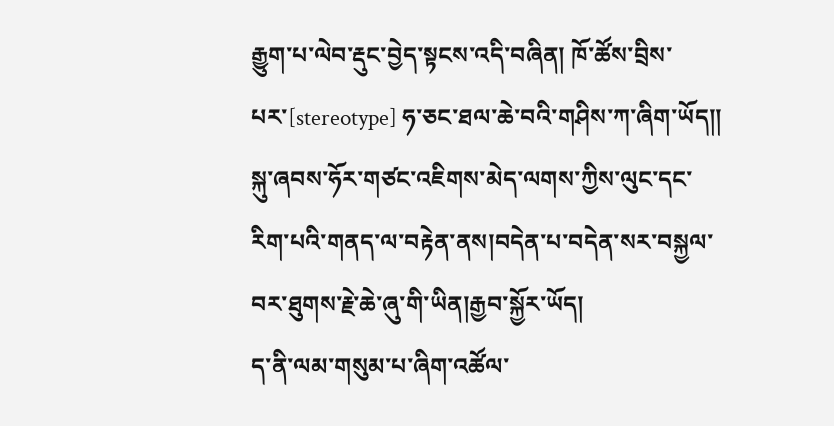རྒྱུག་པ་ལེབ་རྡུང་བྱེད་སྟངས་འདི་བཞིན། ཁོ་ཚོས་བྲིས་པར་[stereotype] ཧ་ཅང་ཐལ་ཆེ་བའི་གཤིས་ཀ་ཞིག་ཡོད།།
སྐུ་ཞབས་ཧོར་གཙང་འཇིགས་མེད་ལགས་ཀྱིས་ལུང་དང་རིག་པའི་གནད་ལ་བརྟེན་ནས།བདེན་པ་བདེན་སར་བསྐྱལ་བར་ཐུགས་རྗེ་ཆེ་ཞུ་གི་ཡིན།རྒྱབ་སྐྱོར་ཡོད།
ད་ནི་ལམ་གསུམ་པ་ཞིག་འཚོལ་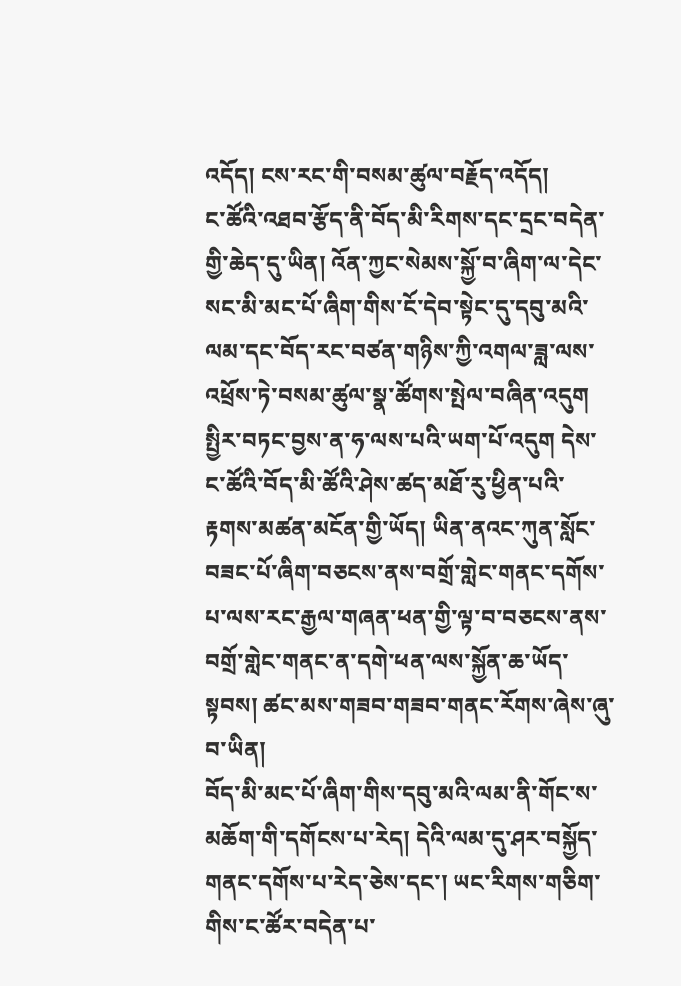འདོད། ངས་རང་གི་བསམ་ཚུལ་བརྗོད་འདོད།
ང་ཚོའི་འཐབ་རྩོད་ནི་བོད་མི་རིགས་དང་དྲང་བདེན་གྱི་ཆེད་དུ་ཡིན། འོན་ཀྱང་སེམས་སྐྱོ་བ་ཞིག་ལ་དེང་སང་མི་མང་པོ་ཞིག་གིས་ངོ་དེབ་སྟེང་དུ་དབུ་མའི་ལམ་དང་བོད་རང་བཙན་གཉིས་ཀྱི་འགལ་ཟླ་ལས་འཕྲོས་ཏེ་བསམ་ཚུལ་སྣ་ཚོགས་སྤེལ་བཞིན་འདུག སྤྱིར་བཏང་བྱས་ན་ཧ་ལས་པའི་ཡག་པོ་འདུག དེས་ང་ཚོའི་བོད་མི་ཚོའི་ཤེས་ཚད་མཐོ་རུ་ཕྱིན་པའི་རྟགས་མཚན་མངོན་གྱི་ཡོད། ཡིན་ནའང་ཀུན་སློང་བཟང་པོ་ཞིག་བཅངས་ནས་བགྲོ་གླེང་གནང་དགོས་པ་ལས་རང་རྒྱལ་གཞན་ཕན་གྱི་ལྟ་བ་བཅངས་ནས་བགྲོ་གླེང་གནང་ན་དགེ་ཕན་ལས་སྐྱོན་ཆ་ཡོད་སྟབས། ཚང་མས་གཟབ་གཟབ་གནང་རོགས་ཞེས་ཞུ་བ་ཡིན།
བོད་མི་མང་པོ་ཞིག་གིས་དབུ་མའི་ལམ་ནི་གོང་ས་མཆོག་གི་དགོངས་པ་རེད། དེའི་ལམ་དུ་ཤར་བསྐྱོད་གནང་དགོས་པ་རེད་ཅེས་དང་། ཡང་རིགས་གཅིག་གིས་ང་ཚོར་བདེན་པ་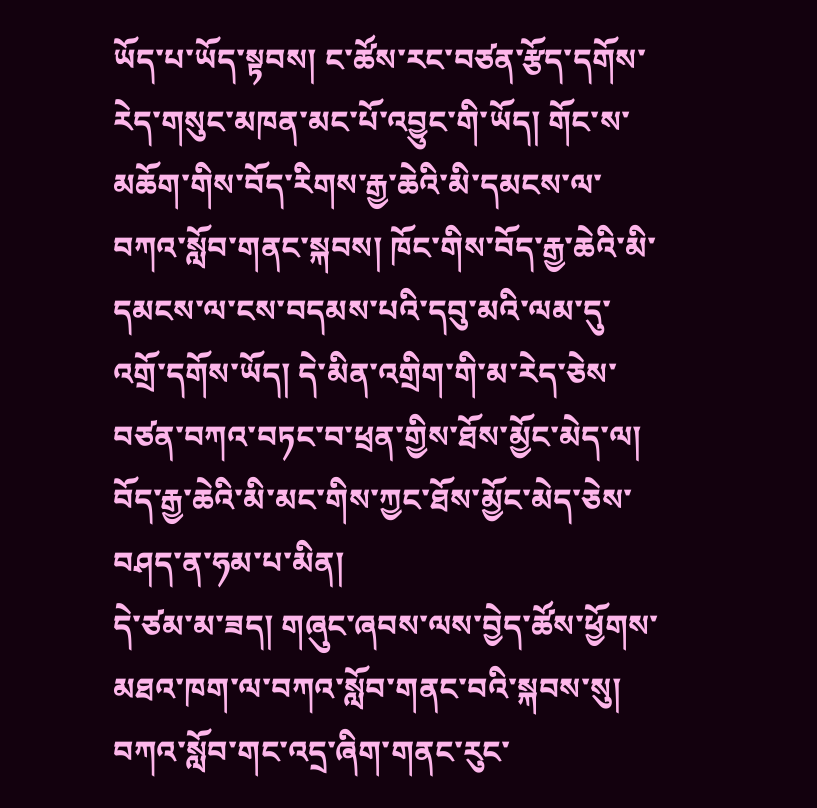ཡོད་པ་ཡོད་སྟབས། ང་ཚོས་རང་བཙན་རྩོད་དགོས་རེད་གསུང་མཁན་མང་པོ་འབྱུང་གི་ཡོད། གོང་ས་མཆོག་གིས་བོད་རིགས་རྒྱ་ཆེའི་མི་དམངས་ལ་བཀའ་སློབ་གནང་སྐབས། ཁོང་གིས་བོད་རྒྱ་ཆེའི་མི་དམངས་ལ་ངས་བདམས་པའི་དབུ་མའི་ལམ་དུ་འགྲོ་དགོས་ཡོད། དེ་མིན་འགྲིག་གི་མ་རེད་ཅེས་བཙན་བཀའ་བཏང་བ་ཕྲན་གྱིས་ཐོས་མྱོང་མེད་ལ། བོད་རྒྱ་ཆེའི་མི་མང་གིས་ཀྱང་ཐོས་མྱོང་མེད་ཅེས་བཤད་ན་ཧམ་པ་མིན།
དེ་ཙམ་མ་ཟད། གཞུང་ཞབས་ལས་བྱེད་ཚོས་ཕྱོགས་མཐའ་ཁག་ལ་བཀའ་སློབ་གནང་བའི་སྐབས་སུ། བཀའ་སློབ་གང་འདྲ་ཞིག་གནང་རུང་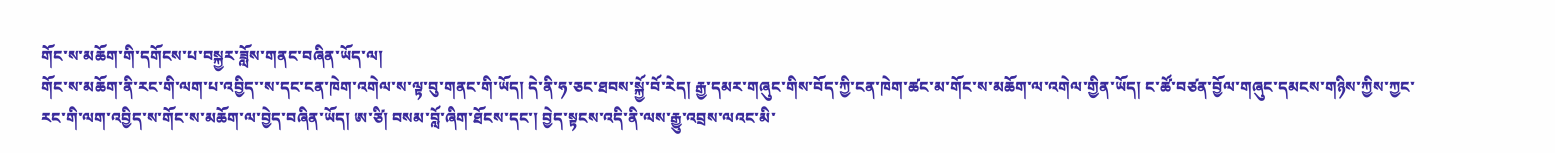གོང་ས་མཆོག་གི་དགོངས་པ་བསྐྱར་ཟློས་གནང་བཞིན་ཡོད་ལ།
གོང་ས་མཆོག་ནི་རང་གི་ལག་པ་འབྱིད་་ས་དང་ངན་ཁེག་འགེལ་ས་ལྟ་བུ་གནང་གི་ཡོད། དེ་ནི་ཧ་ཅང་ཐབས་སྐྱོ་བོ་རེད། རྒྱ་དམར་གཞུང་གིས་བོད་ཀྱི་ངན་ཁེག་ཚང་མ་གོང་ས་མཆོག་ལ་འགེལ་གྱིན་ཡོད། ང་ཚོ་བཙན་བྱོལ་གཞུང་དམངས་གཉིས་ཀྱིས་ཀྱང་རང་གི་ལག་འབྱིད་ས་གོང་ས་མཆོག་ལ་བྱེད་བཞིན་ཡོད། ཨ་ཙི། བསམ་བློ་ཞིག་ཐོངས་དང་། བྱེད་སྟངས་འདི་ནི་ལས་རྒྱུ་འབྲས་ལའང་མི་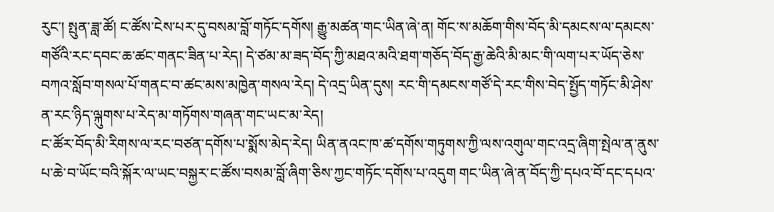རུང་། སྤུན་ཟླ་ཚོ། ང་ཚོས་ངེས་པར་དུ་བསམ་བློ་གཏོང་དགོས། རྒྱུ་མཚན་གང་ཡིན་ཞེ་ན། གོང་ས་མཆོག་གིས་བོད་མི་དམངས་ལ་དམངས་གཙོའི་རང་དབང་ཆ་ཚང་གནང་ཟིན་པ་རེད། དེ་ཙམ་མ་ཟད་བོད་ཀྱི་མཐའ་མའི་ཐག་གཅོད་བོད་རྒྱ་ཆེའི་མི་མང་གི་ལག་པར་ཡོད་ཅེས་བཀའ་སློབ་གསལ་པོ་གནང་བ་ཚང་མས་མཁྱེན་གསལ་རེད། དེ་འདྲ་ཡིན་དུས། རང་གི་དམངས་གཙོ་དེ་རང་གིས་བེད་སྤྱོད་གཏོང་མི་ཤེས་ན་རང་ཉིད་ལྐུགས་པ་རེད་མ་གཏོགས་གཞན་གང་ཡང་མ་རེད།
ང་ཚོར་བོད་མི་རིགས་ལ་རང་བཙན་དགོས་པ་སྨོས་མེད་རེད། ཡིན་ནའང་ཁ་ཚ་དགོས་གཏུགས་ཀྱི་ལས་འགུལ་གང་འདྲ་ཞིག་སྤེལ་ན་ནུས་པ་ཆེ་བ་ཡོང་བའི་སྐོར་ལ་ཡང་བསྐྱར་ང་ཚོས་བསམ་བློ་ཞིག་ཅིས་ཀྱང་གཏོང་དགོས་པ་འདུག གང་ཡིན་ཞེ་ན་བོད་ཀྱི་དཔའ་བོ་དང་དཔའ་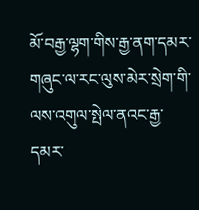མོ་བརྒྱ་ལྷག་གིས་རྒྱ་ནག་དམར་གཞུང་ལ་རང་ལུས་མེར་སྲེག་གི་ལས་འགུལ་སྤེལ་ནའང་རྒྱ་དམར་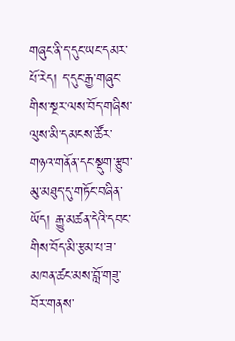གཞུང་ནི་ད་དུང་ཡང་དམར་པོ་རེད། ད་དུང་རྒྱ་གཞུང་གིས་སྔར་ལས་བོད་གཞིས་ལུས་མི་དམངས་ཚོར་གཉའ་གནོན་དང་སྡུག་རྩུབ་མུ་མཐུད་དུ་གཏོང་བཞིན་ཡོད། རྒྱུ་མཚན་དེའི་དབང་གིས་བོད་མི་རྩམ་པ་ཟ་མཁན་ཚང་མས་བློ་གཟུ་བོར་གནས་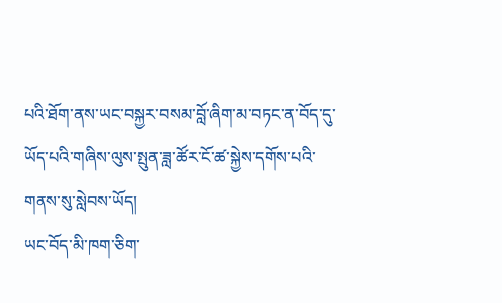པའི་ཐོག་ནས་ཡང་བསྐྱར་བསམ་བློ་ཞིག་མ་བཏང་ན་བོད་དུ་ཡོད་པའི་གཞིས་ལུས་སྤུན་ཟླ་ཚོར་ངོ་ཚ་སྐྱེས་དགོས་པའི་གནས་སུ་སླེབས་ཡོད།
ཡང་བོད་མི་ཁག་ཅིག་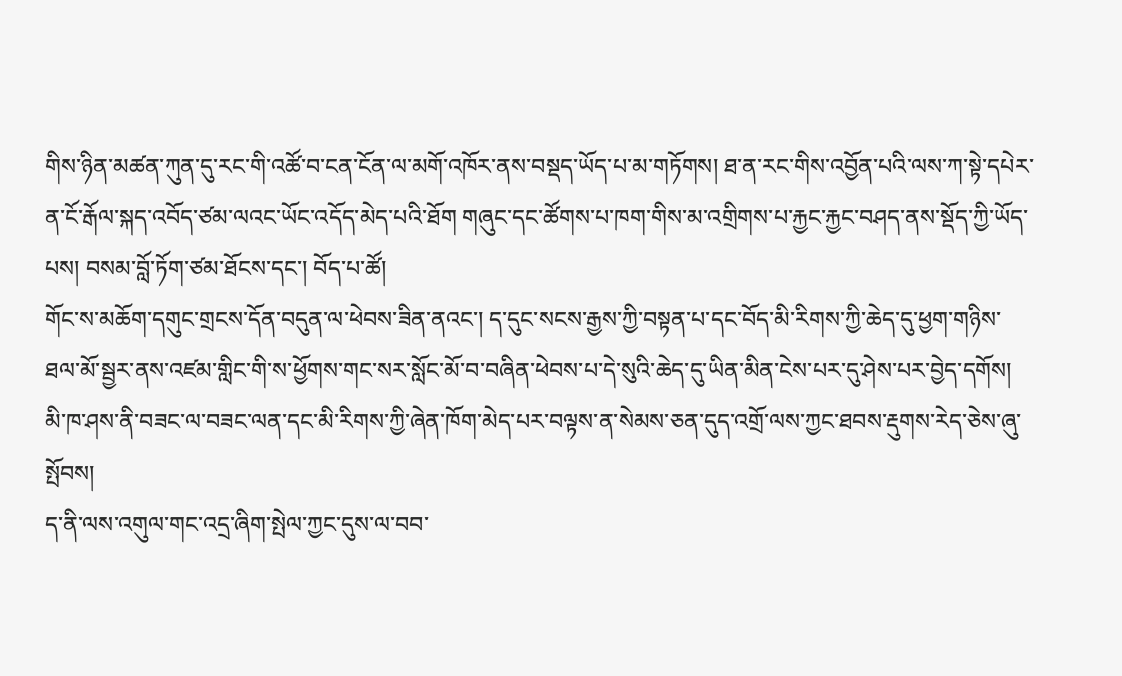གིས་ཉིན་མཚན་ཀུན་དུ་རང་གི་འཚོ་བ་ངན་ངོན་ལ་མགོ་འཁོར་ནས་བསྡད་ཡོད་པ་མ་གཏོགས། ཐ་ན་རང་གིས་འབྱོན་པའི་ལས་ཀ་སྟེ་དཔེར་ན་ངོ་རྒོལ་སྐད་འབོད་ཙམ་ལའང་ཡོང་འདོད་མེད་པའི་ཐོག གཞུང་དང་ཚོགས་པ་ཁག་གིས་མ་འགྲིགས་པ་རྐྱང་རྐྱང་བཤད་ནས་སྡོད་ཀྱི་ཡོད་པས། བསམ་བློ་ཏོག་ཙམ་ཐོངས་དང་། བོད་པ་ཚོ།
གོང་ས་མཆོག་དགུང་གྲངས་དོན་བདུན་ལ་ཕེབས་ཟིན་ནའང་། ད་དུང་སངས་རྒྱས་ཀྱི་བསྟན་པ་དང་བོད་མི་རིགས་ཀྱི་ཆེད་དུ་ཕྱག་གཉིས་ཐལ་མོ་སྦྱར་ནས་འཛམ་གླིང་གི་ས་ཕྱོགས་གང་སར་སློང་མོ་བ་བཞིན་ཕེབས་པ་དེ་སུའི་ཆེད་དུ་ཡིན་མིན་ངེས་པར་དུ་ཤེས་པར་བྱེད་དགོས། མི་ཁ་ཤས་ནི་བཟང་ལ་བཟང་ལན་དང་མི་རིགས་ཀྱི་ཞེན་ཁོག་མེད་པར་བལྟས་ན་སེམས་ཅན་དུད་འགྲོ་ལས་ཀྱང་ཐབས་རྡུགས་རེད་ཅེས་ཞུ་སྤོབས།
ད་ནི་ལས་འགུལ་གང་འདྲ་ཞིག་སྤེལ་ཀྱང་དུས་ལ་བབ་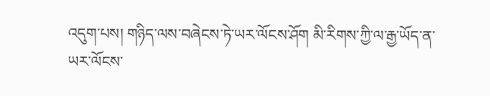འདུག་པས། གཉིད་ལས་བཞེངས་ཏེ་ཡར་ལོངས་ཤོག མི་རིགས་ཀྱི་ལ་རྒྱ་ཡོད་ན་ཡར་ལོངས་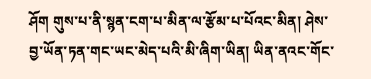ཤོག གུས་པ་ནི་སྙན་ངག་པ་མིན་ལ་རྩོམ་པ་པོའང་མིན། ཤེས་བྱ་ཡོན་ཏན་གང་ཡང་མེད་པའི་མི་ཞིག་ཡིན། ཡིན་ནའང་གོང་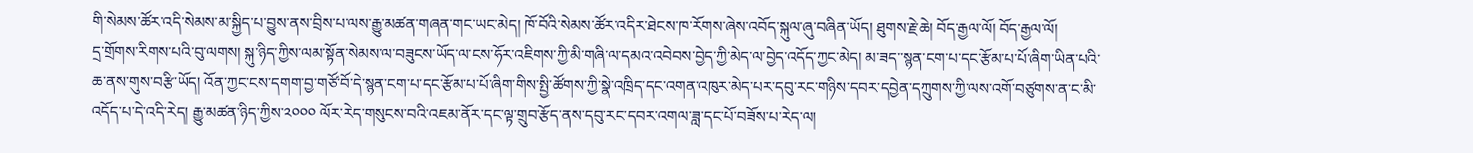གི་སེམས་ཚོར་འདི་སེམས་མ་སྐྱིད་པ་བྱུས་ནས་བྲིས་པ་ལས་རྒྱུ་མཚན་གཞན་གང་ཡང་མེད། ཁོ་བོའི་སེམས་ཚོར་འདིར་ཐེངས་ཁ་རོགས་ཞེས་འབོད་སྐུལ་ཞུ་བཞིན་ཡོད། ཐུགས་རྗེ་ཆེ། བོད་རྒྱལ་ལོ། བོད་རྒྱལ་ལོ།
དྲ་གྲོགས་རིགས་པའི་བུ་ལགས། སྐུ་ཉིད་ཀྱིས་ལམ་སྟོན་སེམས་ལ་བཟུངས་ཡོད་ལ་ངས་ཧོར་འཇིགས་ཀྱི་མི་གཞི་ལ་དམའ་འབེབས་བྱེད་ཀྱི་མེད་ལ་བྱེད་འདོད་ཀྱང་མེད། མ་ཟད་་སྙན་ངག་པ་དང་རྩོམ་པ་པོ་ཞིག་ཡིན་པའི་ཆ་ནས་གུས་བརྩི་ཡོད། འོན་ཀྱང་ངས་དགག་བྱ་གཙོ་བོ་དེ་སྙན་ངག་པ་དང་རྩོམ་པ་པོ་ཞིག་གིས་སྤྱི་ཚོགས་ཀྱི་སྣེ་འཁྲིད་དང་འགན་འཁུར་མེད་པར་དབུ་རང་གཉིས་དབར་དབྱེན་དཀྲུགས་ཀྱི་ལས་འགོ་བཙུགས་ན་ང་མི་འདོད་པ་དེ་འདི་རེད། རྒྱུ་མཚན་ཉིད་ཀྱིས་༢༠༠༠ ལོར་རེད་གསུངས་བའི་འཇམ་ནོར་དང་ལྟ་གྲུབ་རྩོད་ནས་དབུ་རང་དབར་འགལ་ཟླ་དང་པོ་བཟོས་པ་རེད་ལ།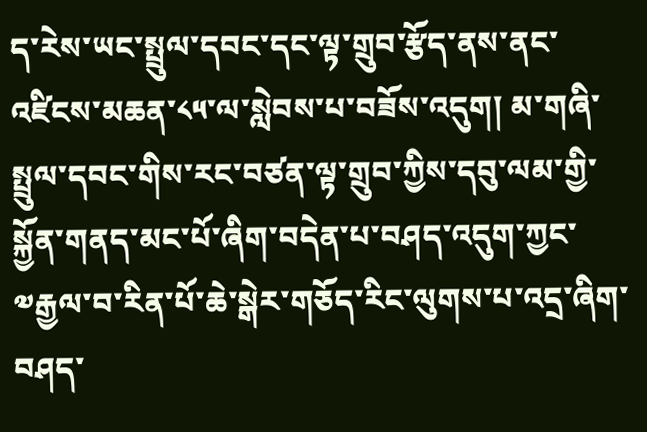ད་རེས་ཡང་སྤྲུལ་དབང་དང་ལྟ་གྲུབ་རྩོད་ནས་ནང་འཛིངས་མཆན་༨༥་ལ་སླེབས་པ་བཟོས་འདུག། མ་གཞི་སྤྲུལ་དབང་གིས་རང་བཙན་ལྟ་གྲུབ་ཀྱིས་དབུ་ལམ་གྱི་སྐྱོན་གནད་མང་པོ་ཞིག་བདེན་པ་བཤད་འདུག་ཀྱང་༧རྒྱལ་བ་རིན་པོ་ཆེ་སྒེར་གཅོད་རིང་ལུགས་པ་འདྲ་ཞིག་བཤད་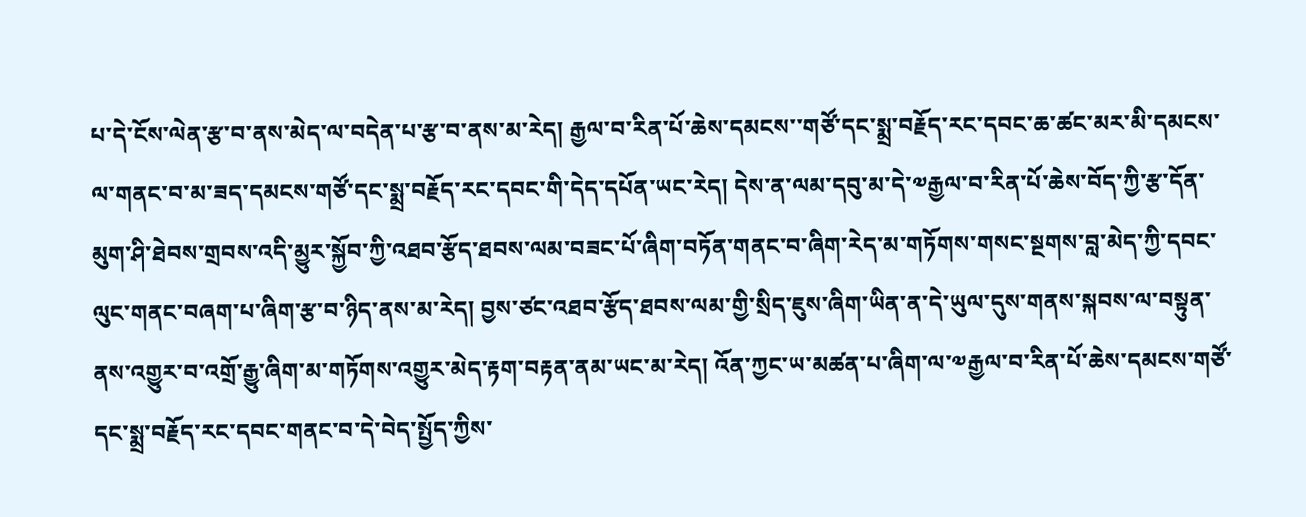པ་དེ་ངོས་ལེན་རྩ་བ་ནས་མེད་ལ་བདེན་པ་རྩ་བ་ནས་མ་རེད། རྒྱལ་བ་རིན་པོ་ཆེས་དམངས་་གཙོ་དང་སྨྲ་བརྗོད་རང་དབང་ཆ་ཚང་མར་མི་དམངས་ལ་གནང་བ་མ་ཟད་དམངས་གཙོ་དང་སྨྲ་བརྗོད་རང་དབང་གི་དེད་དཔོན་ཡང་རེད། དེས་ན་ལམ་དབུ་མ་དེ་༧རྒྱལ་བ་རིན་པོ་ཆེས་བོད་ཀྱི་རྩ་དོན་མུག་ཤི་ཐེབས་གྲབས་འདི་མྱུར་སྐྱོབ་ཀྱི་འཐབ་རྩོད་ཐབས་ལམ་བཟང་པོ་ཞིག་བཏོན་གནང་བ་ཞིག་རེད་མ་གཏོགས་གསང་སྔགས་བླ་མེད་ཀྱི་དབང་ལུང་གནང་བཞག་པ་ཞིག་རྩ་བ་ཉིད་ནས་མ་རེད། བྱས་ཙང་འཐབ་རྩོད་ཐབས་ལམ་གྱི་སྲིད་ཇུས་ཞིག་ཡིན་ན་དེ་ཡུལ་དུས་གནས་སྐབས་ལ་བསྟུན་ནས་འགྱུར་བ་འགྲོ་རྒྱུ་ཞིག་མ་གཏོགས་འགྱུར་མེད་རྟག་བརྟན་ནམ་ཡང་མ་རེད། འོན་ཀྱང་ཡ་མཚན་པ་ཞིག་ལ་༧རྒྱལ་བ་རིན་པོ་ཆེས་དམངས་གཙོ་དང་སྨྲ་བརྗོད་རང་དབང་གནང་བ་དེ་བེད་སྤྱོད་ཀྱིས་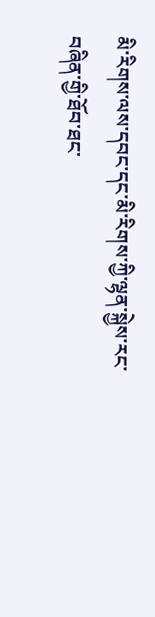མི་རིགས་ལས་དབང་དང་མི་རིགས་ཀྱི་ལྷན་སྐྱེས་རང་བཞིན་གྱི་ཐོབ་ཐང་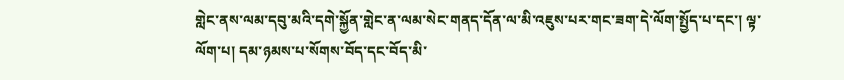གླེང་ནས་ལམ་དབུ་མའི་དགེ་སྐྱོན་གླེང་ན་ལམ་སེང་གནད་དོན་ལ་མི་འཇུས་པར་གང་ཟག་དེ་ལོག་སྤྱོད་པ་དང་། ལྟ་ལོག་པ། དམ་ཉམས་པ་སོགས་བོད་དང་བོད་མི་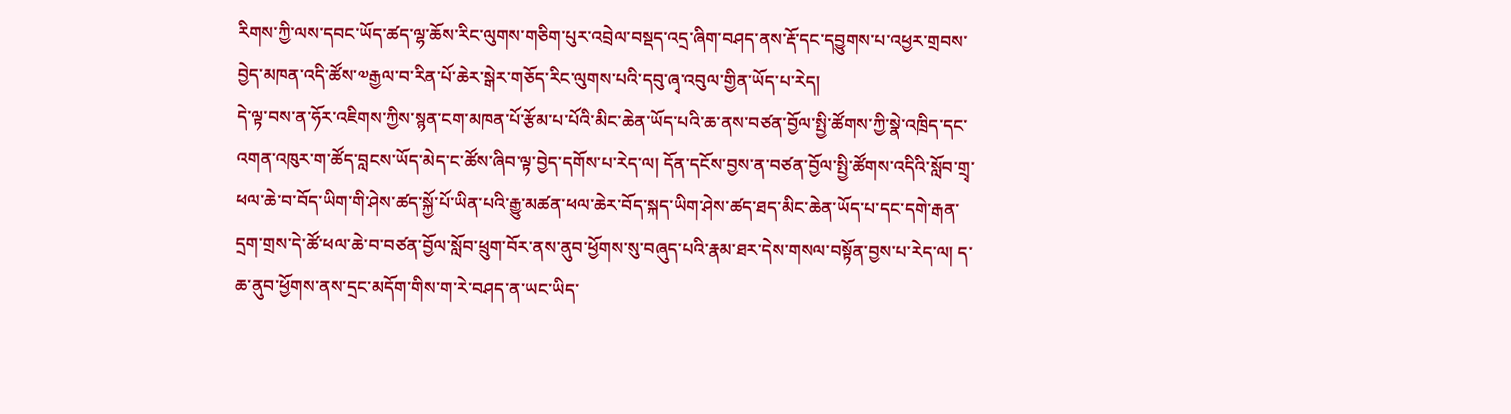རིགས་ཀྱི་ལས་དབང་ཡོད་ཚད་ལྷ་ཆོས་རིང་ལུགས་གཅིག་པུར་འབྲེལ་བསྡད་འདྲ་ཞིག་བཤད་ནས་རྡོ་དང་དབྱུགས་པ་འཕྱར་གྲབས་བྱེད་མཁན་འདི་ཚོས་༧རྒྱལ་བ་རིན་པོ་ཆེར་སྒེར་གཅོད་རིང་ལུགས་པའི་དབུ་ཞྭ་འབུལ་གྱིན་ཡོད་པ་རེད།
དེ་ལྟ་བས་ན་ཧོར་འཇིགས་ཀྱིས་སྙན་ངག་མཁན་པོ་རྩོམ་པ་པོའི་མིང་ཆེན་ཡོད་པའི་ཆ་ནས་བཙན་བྱོལ་སྤྱི་ཚོགས་ཀྱི་སྣེ་འཁྲིད་དང་འགན་འཁུར་ག་ཚོད་བླངས་ཡོད་མེད་ང་ཚོས་ཞིབ་ལྟ་བྱེད་དགོས་པ་རེད་ལ། དོན་དངོས་བྱས་ན་བཙན་བྱོལ་སྤྱི་ཚོགས་འདིའི་སློབ་གྲྭ་ཕལ་ཆེ་བ་བོད་ཡིག་གི་ཤེས་ཚད་སྐྱོ་པོ་ཡིན་པའི་རྒྱུ་མཚན་ཕལ་ཆེར་བོད་སྐད་ཡིག་ཤེས་ཚད་ཐད་མིང་ཆེན་ཡོད་པ་དང་དགེ་རྒན་དྲག་གྲས་དེ་ཚོ་ཕལ་ཆེ་བ་བཙན་བྱོལ་སློབ་ཕྲུག་བོར་ནས་ནུབ་ཕྱོགས་སུ་བཞུད་པའི་རྣམ་ཐར་དེས་གསལ་བསྟོན་བྱས་པ་རེད་ལ། ད་ཆ་ནུབ་ཕྱོགས་ནས་དྲང་མདོག་གིས་ག་རེ་བཤད་ན་ཡང་ཡིད་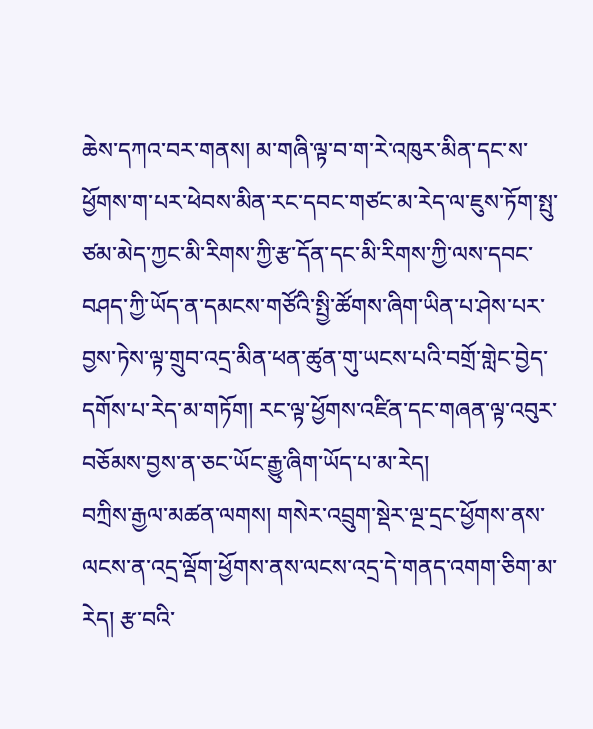ཆེས་དཀའ་བར་གནས། མ་གཞི་ལྟ་བ་ག་རེ་འཁུར་མིན་དང་ས་ཕྱོགས་ག་པར་ཕེབས་མིན་རང་དབང་གཙང་མ་རེད་ལ་ཇུས་ཏོག་སྤུ་ཙམ་མེད་ཀྱང་མི་རིགས་ཀྱི་རྩ་དོན་དང་མི་རིགས་ཀྱི་ལས་དབང་བཤད་ཀྱི་ཡོད་ན་དམངས་གཙོའི་སྤྱི་ཚོགས་ཞིག་ཡིན་པ་ཤེས་པར་བྱས་ཏེས་ལྟ་གྲུབ་འདྲ་མིན་ཕན་ཚུན་གུ་ཡངས་པའི་བགྲོ་གླེང་བྱེད་དགོས་པ་རེད་མ་གཏོག། རང་ལྟ་ཕྱོགས་འཛིན་དང་གཞན་ལྟ་འབུར་བཅོམས་བྱས་ན་ཅང་ཡོང་རྒྱུ་ཞིག་ཡོད་པ་མ་རེད།
བཀྲིས་རྒྱལ་མཚན་ལགས། གསེར་འབྲུག་སྡེར་ལྔ་དྲང་ཕྱོགས་ནས་ལངས་ན་འདྲ་ལྡོག་ཕྱོགས་ནས་ལངས་འདྲ་དེ་གནད་འགག་ཅིག་མ་རེད། རྩ་བའི་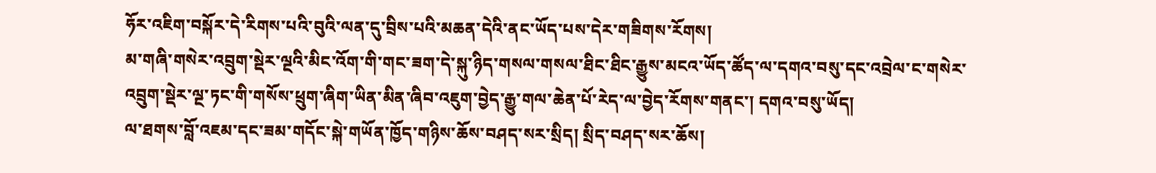ཧོར་འཇིག་བསྐོར་དེ་རིགས་པའི་བུའི་ལན་དུ་བྲིས་པའི་མཆན་དེའི་ནང་ཡོད་པས་དེར་གཟིགས་རོགས།
མ་གཞི་གསེར་འབྲུག་སྡེར་ལྔའི་མིང་འོག་གི་གང་ཟག་དེ་སྐུ་ཉིད་གསལ་གསལ་ཐིང་ཐིང་རྒྱུས་མངའ་ཡོད་ཚོད་ལ་དགའ་བསུ་དང་འབྲེལ་ང་གསེར་འབྲུག་སྡེར་ལྔ་ཏང་གི་གསོས་ཕྲུག་ཞིག་ཡིན་མིན་ཞིབ་འཇུག་བྱེད་རྒྱུ་གལ་ཆེན་པོ་རེད་ལ་བྱེད་རོགས་གནང་། དགའ་བསུ་ཡོད།
ལ་ཐགས་བློ་འཇམ་དང་ཟམ་གདོང་སྐེ་གཡོན་ཁྱོད་གཉིས་ཆོས་བཤད་སར་སྲིད། སྲིད་བཤད་སར་ཆོས།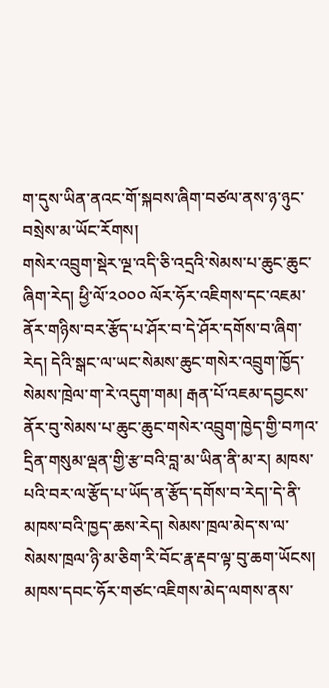ག་དུས་ཡིན་ནའང་གོ་སྐབས་ཞིག་བཙལ་ནས་ཉ་ཉུང་བསྲེས་མ་ཡོང་རོགས།
གསེར་འབྲུག་སྡེར་ལྔ་འདི་ཅི་འདྲའི་སེམས་པ་ཆུང་ཆུང་ཞིག་རེད། ཕྱི་ལོ་༢༠༠༠ ལོར་ཧོར་འཇིགས་དང་འཇམ་ནོར་གཉིས་བར་རྩོད་པ་ཤོར་བ་དེ་ཤོར་དགོས་བ་ཞིག་རེད། དེའི་སྒང་ལ་ཡང་སེམས་ཆུང་གསེར་འབྲུག་ཁྱོད་སེམས་ཁྲེལ་ག་རེ་འདུག་གམ། རྒན་པོ་འཇམ་དབྱངས་ནོར་བུ་སེམས་པ་ཆུང་ཆུང་གསེར་འབྲུག་ཁྱེད་གྱི་བཀའ་དྲིན་གསུམ་ལྡན་གྱི་རྩ་བའི་བླ་མ་ཡིན་ནི་མ་ར། མཁས་པའི་བར་ལ་རྩོད་པ་ཡོད་ན་རྩོད་དགོས་བ་རེད།་དེ་ནི་མཁས་བའི་ཁྱད་ཆས་རེད། སེམས་ཁྲལ་མེད་ས་ལ་སེམས་ཁྲལ་ཉི་མ་ཅིག་རི་བོང་རྣ་རྡབ་ལྟ་བུ་ཆག་ཡོངས།
མཁས་དབང་ཧོར་གཙང་འཇིགས་མེད་ལགས་ནས་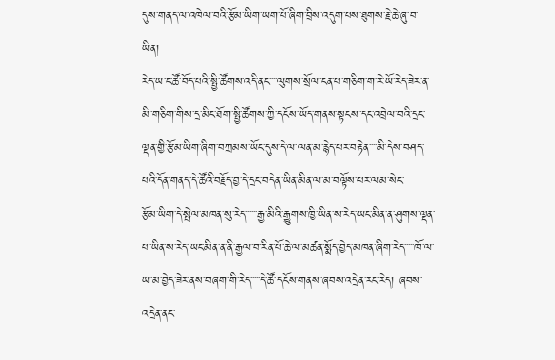དུས་གནད་ལ་འཁེལ་བའི་རྩོམ་ཡིག་ཡག་པོ་ཞིག་བྲིས་འདུག་པས་ཐུགས་རྗེ་ཆེ་ཞུ་བ་ཡིན།
རེད་ཡ་ང་ཚོ་བོད་པའི་སྤྱི་ཚོགས་འདི་ནང་་་་ལུགས་སྲོལ་ངན་པ་གཅིག་ག་རེ་ཡོ་རེད་ཟེར་ན་
མི་གཅིག་གིས་དྲ་མིང་ཐོག་སྤྱི་ཚོགས་ཀྱི་དངོས་ཡོད་གནས་སྟངས་དང་འབྲེལ་བའི་དྲང་ལྡན་གྱི་རྩོམ་ཡིག་ཞིག་བཀྲམས་ཡོང་དུས་དེ་ལ་ལན་མ་རྙེད་པར་བརྟེན་་་་མི་དེས་བཤད་པའི་དོན་གནད་དེ་ཚོའི་བརྗོད་བྱ་དེ་དྲང་བདེན་ཡིན་མིན་ལ་མ་བལྟོས་པར་ལམ་སེང་
རྩོམ་ཡིག་དེ་སྤེལ་མཁན་སུ་རེད་་་་་་རྒྱ་མིའི་རྒྱུགས་ཁྱི་ཡིན་ས་རེད་ཡང་མིན་ན་ཤུགས་ལྡན་པ་ཡིན་ས་རེད་ཡང་མིན་ན་ནི་རྒྱལ་བ་རིན་པོ་ཆེ་ལ་མཚན་སྨོད་བྱེད་མཁན་ཞིག་རེད་་་་་ཁོ་ལ་ཡ་མ་བྱེད་ཟེར་ནས་བཞག་གི་རེད་་་་་དེ་ཚོ་དངོས་གནས་ཞབས་འདྲེན་རང་རེད། ཞབས་འདྲེན་ནང་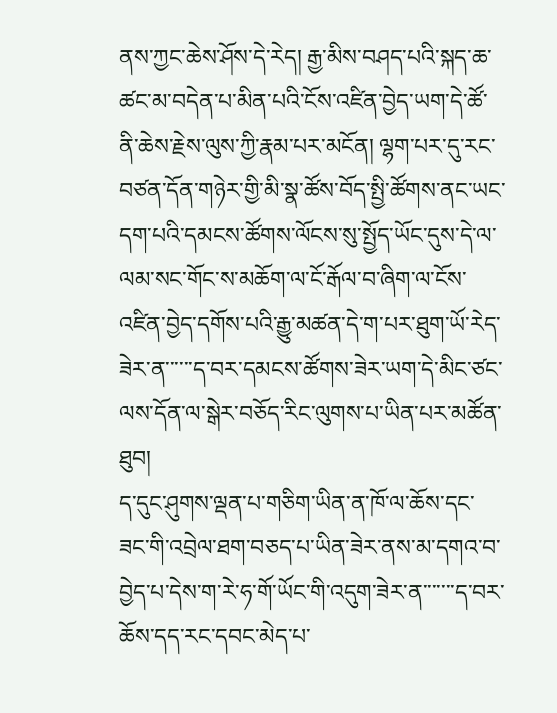ནས་ཀྱང་ཆེས་ཤོས་དེ་རེད། རྒྱ་མིས་བཤད་པའི་སྐད་ཆ་ཚང་མ་བདེན་པ་མིན་པའི་ངོས་འཛིན་བྱེད་ཡག་དེ་ཚོ་ནི་ཆེས་རྗེས་ལུས་ཀྱི་རྣམ་པར་མངོན། ལྷག་པར་དུ་རང་བཙན་དོན་གཉེར་གྱི་མི་སྣ་ཚོས་བོད་སྤྱི་ཚོགས་ནང་ཡང་དག་པའི་དམངས་ཚོགས་ལོངས་སུ་སྤྱོད་ཡོང་དུས་དེ་ལ་ལམ་སང་གོང་ས་མཆོག་ལ་ངོ་རྒོལ་བ་ཞིག་ལ་ངོས་འཛིན་བྱེད་དགོས་པའི་རྒྱུ་མཚན་དེ་ག་པར་ཐུག་ཡོ་རེད་ཟེར་ན་་་་་་ད་བར་དམངས་ཚོགས་ཟེར་ཡག་དེ་མིང་ཙང་ལས་དོན་ལ་སྒེར་བཅོད་རིང་ལུགས་པ་ཡིན་པར་མཚོན་ཐུབ།
ད་དུང་ཤུགས་ལྡན་པ་གཅིག་ཡིན་ན་ཁོ་ལ་ཆོས་དང་ཟང་གི་འབྲེལ་ཐག་བཅད་པ་ཡིན་ཟེར་ནས་མ་དགའ་བ་བྱེད་པ་དེས་ག་རེ་ཧ་གོ་ཡོང་གི་འདུག་ཟེར་ན་་་་་་་ད་བར་ཆོས་དད་རང་དབང་མེད་པ་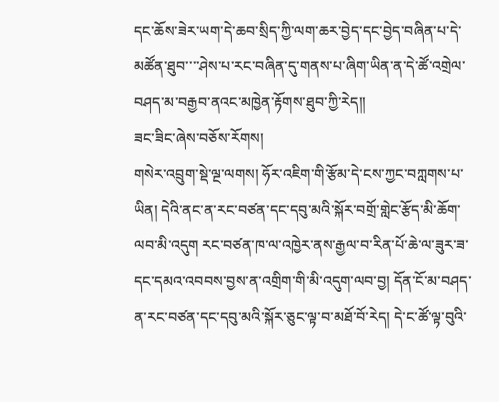དང་ཆོས་ཟེར་ཡག་དེ་ཆབ་སྲིད་ཀྱི་ལག་ཆར་བྱེད་དང་བྱེད་བཞིན་པ་དེ་མཚོན་ཐུབ་་་་ཤེས་པ་རང་བཞིན་དུ་གནས་པ་ཞིག་ཡིན་ན་དེ་ཚོ་འགྲེལ་བཤད་མ་བརྒྱབ་ནའང་མཁྱེན་རྟོགས་ཐུབ་ཀྱི་རེད།།
ཟང་ཟིང་ཞེས་བཅོས་རོགས།
གསེར་འབྲུག་སྡེ་ལྔ་ལགས། ཧོར་འཇིག་གི་རྩོམ་དེ་ངས་ཀྱང་བཀླགས་པ་ཡིན། དེའི་ནང་ན་རང་བཙན་དང་དབུ་མའི་སྐོར་བགྲོ་གླེང་རྩོད་མི་ཆོག་ལབ་མི་འདུག རང་བཙན་ཁ་ལ་འཁྱེར་ནས་རྒྱལ་བ་རིན་པོ་ཆེ་ལ་ཟུར་ཟ་དང་དམའ་འབབས་བྱས་ན་འགྲིག་གི་མི་འདུག་ལབ་བྱ། དོན་ངོ་མ་བཤད་ན་རང་བཙན་དང་དབུ་མའི་སྐོར་ཅུང་ལྟ་བ་མཐོ་བོ་རེད། དེ་ང་ཚོ་ལྟ་བུའི་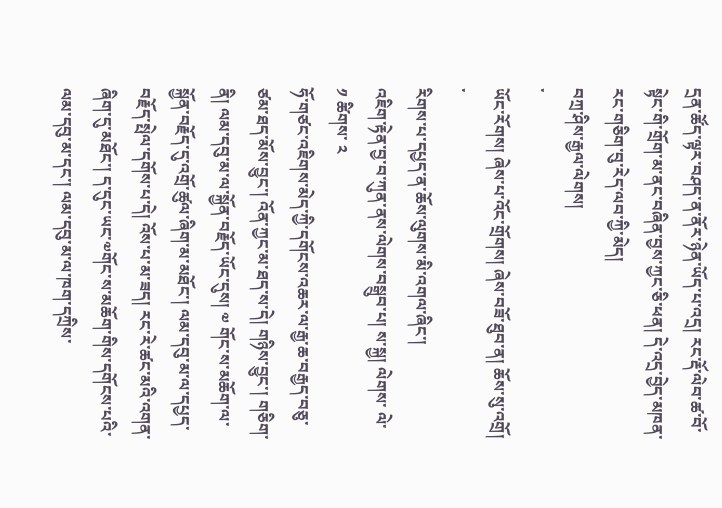དྲན་ཚོད་ལྟར་བཤད་ན་ནོར་ཉེན་ཡོད་པ་འདྲ། རང་རྡོ་ལེབ་ཚ་བོ་སྟེང་གི་གྲོག་མ་ནང་བཞིན་བྱས་ཀྱང་ཅི་ཕན། དེ་འདྲ་བྱེད་མཁན་རང་གཅིག་བུ་རེད་ལབ་ཀྱི་མེད།
བཀྲ་ཤིས་རྒྱལ་ལེགས།
་
ཡོང་རོགས། ཞེས་པ་འོང་གྲོགས། ཞེས་བཟོ་ཐུབ་ན། ཆོས་སུ་འགྲོ།
་
རིགས་པ་དཔྱད་ན་ཆོས་ལུགས་མི་འགལ་ཞིང་།
འཇིག་རྟེན་བྱ་བ་ཀུན་ནས་ལེགས་བསྒྲུབ་པ། ས་སྐྱ། ལེགས་ ལེ་ ༡ ཚིགས་ ༢
ཧོ་གཙང་འཇིགས་མེད་ཀྱི་དགོངས་འཆར་ལ་རྒྱ་ཆ་བརྒྱད་བཅུ་ཙམ་ཐད་མོས་བྱུང་། འོན་ཀྱང་མ་ཐད་ས་དེ། གཉིས་བྱུང་། གཅིག་ནི། ལམ་དབུ་མ་ལ་སྐྱོན་བརྗོད་ཡོང་དུས། ༧ གོང་ས་མཆོག་ལ་སྐྱོན་བརྗོད་དུ་འགྲོ་ཚུལ་ཞིག་མ་མཐོང་། ལམ་དབུ་མ་ལ་དཔྱད་བརྗོད་སྤེལ་དགོས་པ་དེ། འོས་པ་མ་ཟད། རང་རེ་ཚང་མའི་འགན་ཞིག་དུ་མཐོང་། ད་དུང་ཡང་༧གོང་ས་མཆོག་གིས་དགོངས་པའི་ལམ་དབུ་མ་དང་། ལམ་དབུ་མ་ལ་ཁག་དཀྲིས་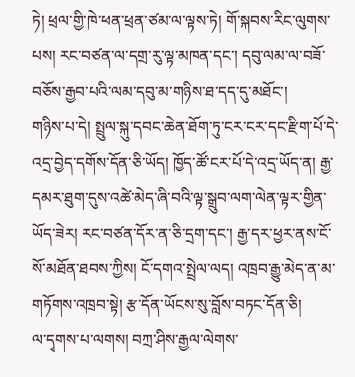ཏེ། ཕྲལ་གྱི་ཁེ་ཕན་ཕྲན་ཙམ་ལ་ལྟས་ཏེ། གོ་སྐབས་རིང་ལུགས་པས། རང་བཙན་ལ་དགྲ་རུ་ལྟ་མཁན་དང་། དབུ་ལམ་ལ་བཟོ་བཅོས་རྒྱབ་པའི་ལམ་དབུ་མ་གཉིས་ཐ་དད་དུ་མཐོང་།
གཉིས་པ་དེ། སྤྲུལ་སྐུ་དབང་ཆེན་ཐོག་ཏུ་ངར་ངར་དང་རྫིག་པོ་དེ་འདྲ་བྱེད་དགོས་དོན་ཅི་ཡོད། ཁྱོད་ཚོ་ངར་པོ་དེ་འདྲ་ཡོད་ན། རྒྱ་དམར་ཐུག་དུས་འཚེ་མེད་ཞི་བའི་ལྟ་སྒྲུབ་ལག་ལེན་ལྟར་གྱིན་ཡོད་ཟེར། རང་བཙན་དོར་ན་ཅི་དྲག་དང་། རྒྱ་དར་ཕྱར་ནས་ངོ་སོ་མཐོན་ཐབས་ཀྱིས། ངོ་དགའ་སྤྲེལ་ལད། འཁྲབ་རྒྱུ་མེད་ན་མ་གཏོགས་འཁྲབ་སྟེ། རྩ་དོན་ཡོངས་སུ་བློས་བཏང་དོན་ཅི།
ལ་དྭགས་པ་ལགས། བཀྲ་ཤིས་རྒྱལ་ལེགས་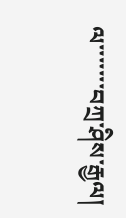ལ་་་་་་་བཀྲ་ཤིས་རྒྱལ།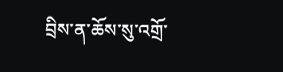བྲིས་ན་ཆོས་སུ་འགྲོ་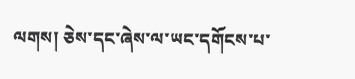ལགས། ཅེས་དང་ཞེས་ལ་ཡང་དགོངས་པ་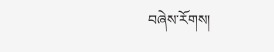བཞེས་རོགས།